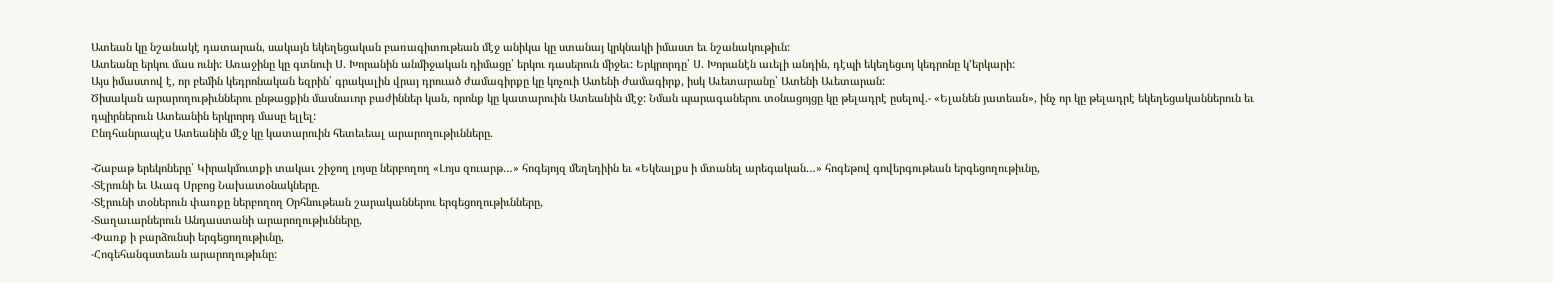Ատեան կը նշանակէ դատարան, սակայն եկեղեցական բառագիտութեան մէջ անիկա կը ստանայ կրկնակի իմաստ եւ նշանակութիւն:
Ատեանը երկու մաս ունի: Առաջինը կը գտնուի Ս. Խորանին անմիջական դիմացը՝ երկու դասերուն միջեւ: Երկրորդը՝ Ս. Խորանէն աւելի անդին, դէպի եկեղեցւոյ կեդրոնը կ’երկարի:
Այս իմաստով է, որ բեմին կեդրոնական եզրին՝ գրակալին վրայ դրուած ժամագիրքը կը կոչուի Ատենի ժամագիրք, իսկ Աւետարանը՝ Ատենի Աւետարան:
Ծիսական արարողութիւններու ընթացքին մասնաւոր բաժիններ կան, որոնք կը կատարուին Ատեանին մէջ: Նման պարագաներու տօնացոյցը կը թելադրէ ըսելով.- «Ելանեն յատեան», ինչ որ կը թելադրէ եկեղեցականներուն եւ դպիրներուն Ատեանին երկրորդ մասը ելլել:
Ընդհանրապէս Ատեանին մէջ կը կատարուին հետեւեալ արարողութիւնները.

-Շաբաթ երեկոները՝ Կիրակմուտքի տակաւ շիջող լոյսը ներբողող «Լոյս զուարթ…» հոգեյոյզ մեղեդիին եւ «Եկեալքս ի մտանել արեգական…» հոգեթով գովերգութեան երգեցողութիւնը,
-Տէրունի եւ Աւագ Սրբոց Նախատօնակները.
-Տէրունի տօներուն փառքը ներբողող Օրհնութեան շարականներու երգեցողութիւնները,
-Տաղաւարներուն Անդաստանի արարողութիւնները,
-Փառք ի բարձունսի երգեցողութիւնը,
-Հոգեհանգստեան արարողութիւնը: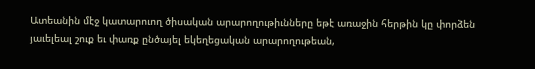Ատեանին մէջ կատարուող ծիսական արարողութիւնները եթէ առաջին հերթին կը փորձեն յաւելեալ շուք եւ փառք ընծայել եկեղեցական արարողութեան,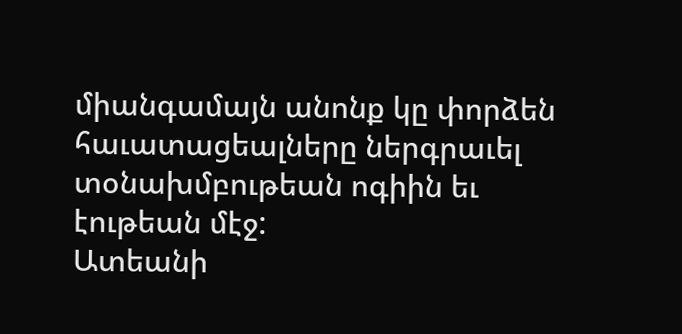միանգամայն անոնք կը փորձեն հաւատացեալները ներգրաւել տօնախմբութեան ոգիին եւ էութեան մէջ:
Ատեանի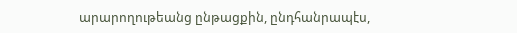արարողութեանց ընթացքին, ընդհանրապէս,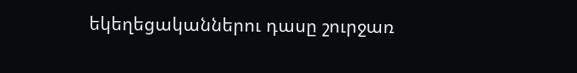եկեղեցականներու դասը շուրջառ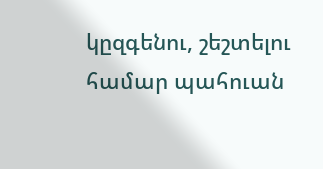կըզգենու, շեշտելու համար պահուան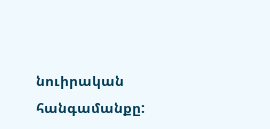նուիրական հանգամանքը: